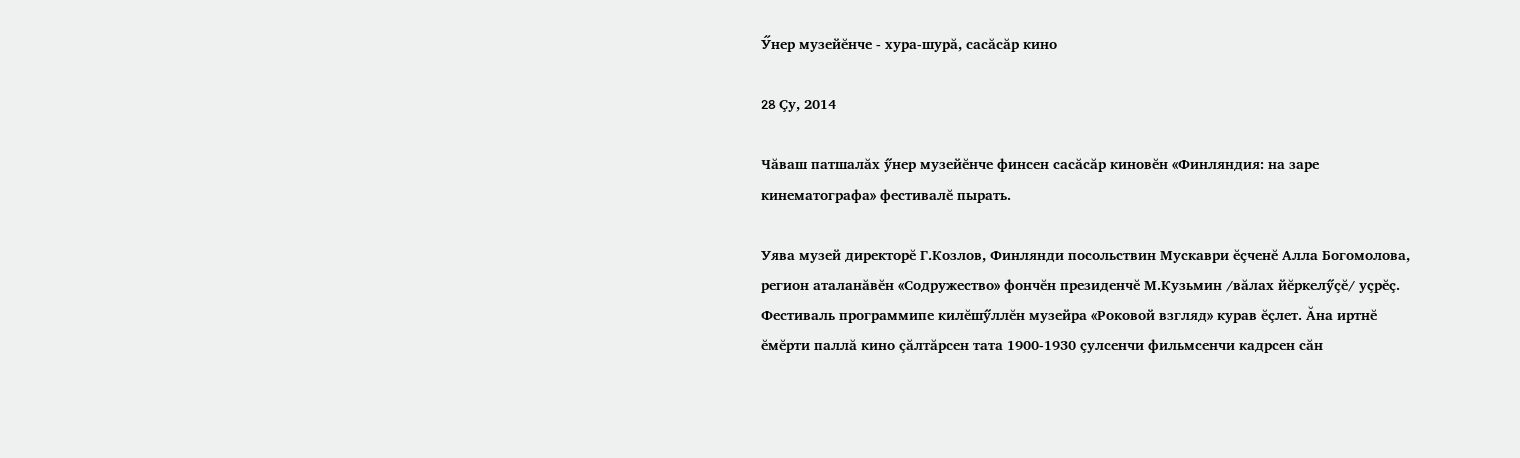Ӳнер музейĕнче - хура-шурă, сасăсăр кино

28 Çу, 2014

Чăваш патшалăх ӳнер музейĕнче финсен сасăсăр киновĕн «Финляндия: на заре кинематографа» фестивалĕ пырать.

Уява музей директорĕ Г.Козлов, Финлянди посольствин Мускаври ĕçченĕ Алла Богомолова, регион аталанăвĕн «Содружество» фончĕн президенчĕ М.Кузьмин /вăлах йĕркелӳçĕ/ уçрĕç. Фестиваль программипе килĕшӳллĕн музейра «Роковой взгляд» курав ĕçлет. Ăна иртнĕ ĕмĕрти паллă кино çăлтăрсен тата 1900-1930 çулсенчи фильмсенчи кадрсен сăн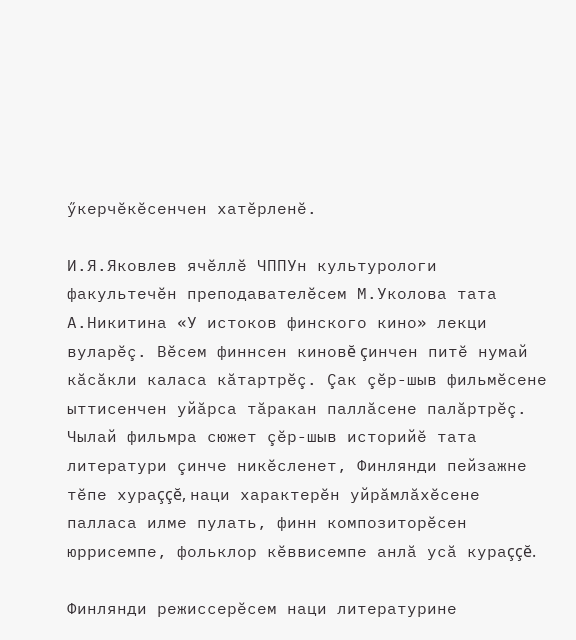ӳкерчĕкĕсенчен хатĕрленĕ.

И.Я.Яковлев ячĕллĕ ЧППУн культурологи факультечĕн преподавателĕсем М.Уколова тата А.Никитина «У истоков финского кино» лекци вуларĕç. Вĕсем финнсен киновĕ çинчен питĕ нумай кăсăкли каласа кăтартрĕç. Çак çĕр-шыв фильмĕсене ыттисенчен уйăрса тăракан паллăсене палăртрĕç. Чылай фильмра сюжет çĕр-шыв историйĕ тата литератури çинче никĕсленет, Финлянди пейзажне тĕпе хураççĕ, наци характерĕн уйрăмлăхĕсене палласа илме пулать, финн композиторĕсен юррисемпе, фольклор кĕввисемпе анлă усă кураççĕ.

Финлянди режиссерĕсем наци литературине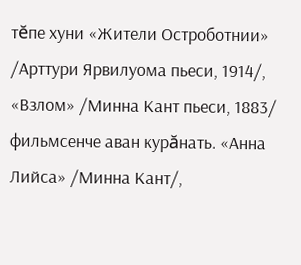тĕпе хуни «Жители Остроботнии» /Арттури Ярвилуома пьеси, 1914/, «Взлом» /Минна Кант пьеси, 1883/ фильмсенче аван курăнать. «Анна Лийса» /Минна Кант/,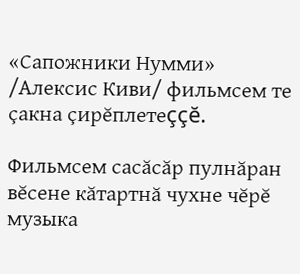«Сапожники Нумми» /Алексис Киви/ фильмсем те çакна çирĕплетеççĕ.

Фильмсем сасăсăр пулнăран вĕсене кăтартнă чухне чĕрĕ музыка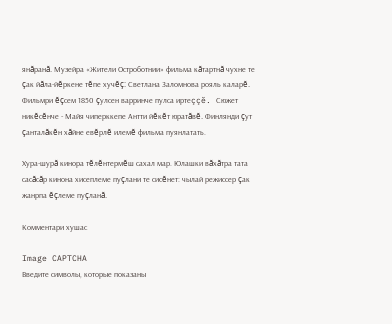янăранă. Музейра «Жители Остроботнии» фильма кăтартнă чухне те çак йăла-йĕркене тĕпе хучĕç: Светлана Заломнова рояль каларĕ. Фильмри ĕçсем 1850 çулсен варринче пулса иртеççĕ. Сюжет никĕсĕнче - Майя чиперккепе Антти йĕкĕт юратăвĕ. Финлянди çут çанталăкĕн хăйне евĕрлĕ илемĕ фильма пуянлатать.

Хура-шурă кинора тĕлĕнтермĕш сахал мар. Юлашки вăхăтра тата сасăсăр кинона хисеплеме пуçлани те сисĕнет: чылай режиссер çак жанрпа ĕçлеме пуçланă.

Комментари хушас

Image CAPTCHA
Введите символы, которые показаны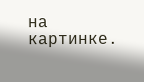на картинке.